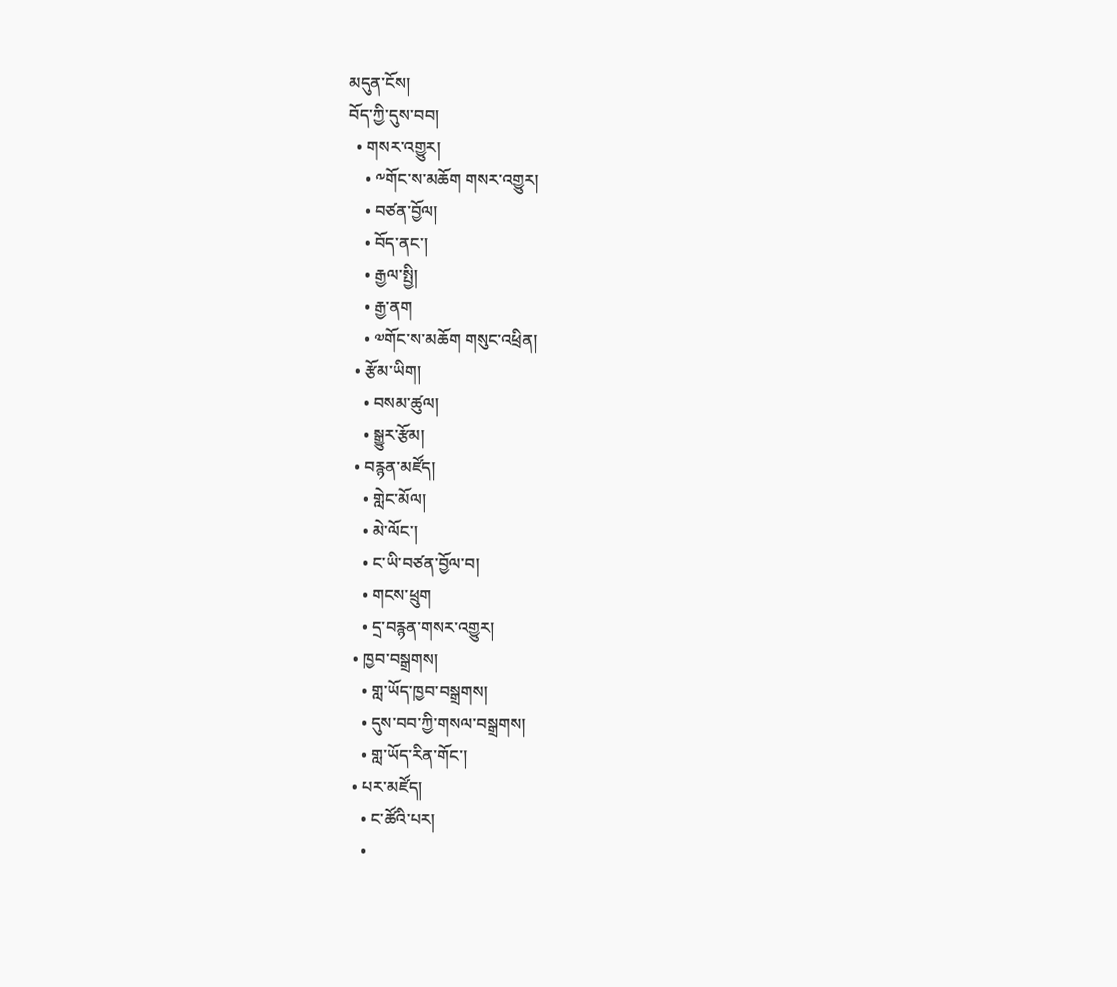མདུན་ངོས།
བོད་ཀྱི་དུས་བབ།
  • གསར་འགྱུར།
    • ༸གོང་ས་མཆོག གསར་འགྱུར།
    • བཙན་བྱོལ།
    • བོད་ནང་།
    • རྒྱལ་སྤྱི།
    • རྒྱ་ནག
    • ༧གོང་ས་མཆོག གསུང་འཕྲིན།
  • རྩོམ་ཡིག།
    • བསམ་ཚུལ།
    • སྒྱུར་རྩོམ།
  • བརྙན་མཛོད།
    • གླེང་མོལ།
    • མེ་ལོང་།
    • ང་ཡི་བཙན་བྱོལ་བ།
    • གངས་ཕྲུག
    • དྲ་བརྙན་གསར་འགྱུར།
  • ཁྱབ་བསྒྲགས།
    • གླ་ཡོད་ཁྱབ་བསྒྲགས།
    • དུས་བབ་ཀྱི་གསལ་བསྒྲགས།
    • གླ་ཡོད་རིན་གོང་།
  • པར་མཛོད།
    • ང་ཚོའི་པར།
    •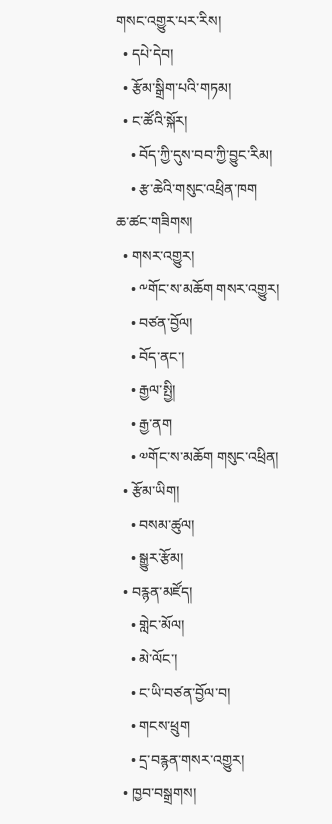གསང་འགྱུར་པར་རིས།
  • དཔེ་དེབ།
  • རྩོམ་སྒྲིག་པའི་གཏམ།
  • ང་ཚོའི་སྐོར།
    • བོད་ཀྱི་དུས་བབ་ཀྱི་བྱུང་རིམ།
    • རྩ་ཆེའི་གསུང་འཕྲིན་ཁག
ཆ་ཚང་གཟིགས།
  • གསར་འགྱུར།
    • ༸གོང་ས་མཆོག གསར་འགྱུར།
    • བཙན་བྱོལ།
    • བོད་ནང་།
    • རྒྱལ་སྤྱི།
    • རྒྱ་ནག
    • ༧གོང་ས་མཆོག གསུང་འཕྲིན།
  • རྩོམ་ཡིག།
    • བསམ་ཚུལ།
    • སྒྱུར་རྩོམ།
  • བརྙན་མཛོད།
    • གླེང་མོལ།
    • མེ་ལོང་།
    • ང་ཡི་བཙན་བྱོལ་བ།
    • གངས་ཕྲུག
    • དྲ་བརྙན་གསར་འགྱུར།
  • ཁྱབ་བསྒྲགས།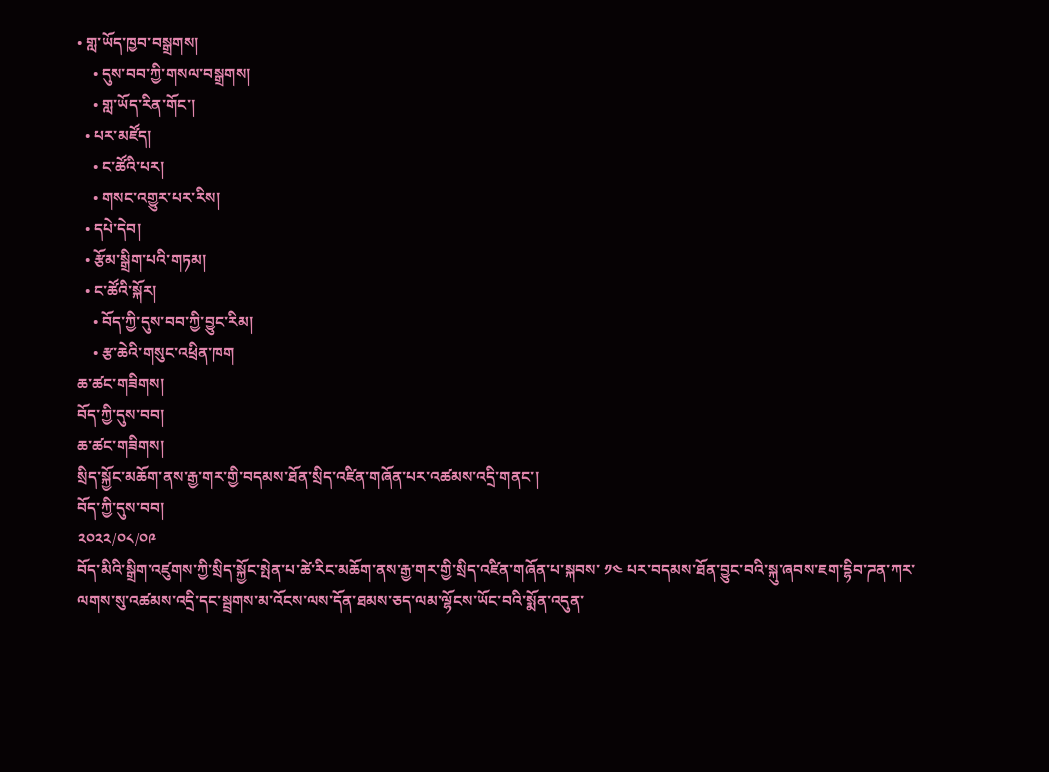• གླ་ཡོད་ཁྱབ་བསྒྲགས།
    • དུས་བབ་ཀྱི་གསལ་བསྒྲགས།
    • གླ་ཡོད་རིན་གོང་།
  • པར་མཛོད།
    • ང་ཚོའི་པར།
    • གསང་འགྱུར་པར་རིས།
  • དཔེ་དེབ།
  • རྩོམ་སྒྲིག་པའི་གཏམ།
  • ང་ཚོའི་སྐོར།
    • བོད་ཀྱི་དུས་བབ་ཀྱི་བྱུང་རིམ།
    • རྩ་ཆེའི་གསུང་འཕྲིན་ཁག
ཆ་ཚང་གཟིགས།
བོད་ཀྱི་དུས་བབ།
ཆ་ཚང་གཟིགས།
སྲིད་སྐྱོང་མཆོག་ནས་རྒྱ་གར་གྱི་བདམས་ཐོན་སྲིད་འཛིན་གཞོན་པར་འཚམས་འདྲི་གནང་།
བོད་ཀྱི་དུས་བབ།
༢༠༢༢/༠༨/༠༩
བོད་མིའི་སྒྲིག་འཛུགས་ཀྱི་སྲིད་སྐྱོང་སྤེན་པ་ཚེ་རིང་མཆོག་ནས་རྒྱ་གར་གྱི་སྲིད་འཛིན་གཞོན་པ་སྐབས་ ༡༤ པར་བདམས་ཐོན་བྱུང་བའི་སྐུ་ཞབས་ཇག་དྷིབ་ཌན་ཀར་ལགས་སུ་འཚམས་འདྲི་དང་སྦྲགས་མ་འོངས་ལས་དོན་ཐམས་ཅད་ལམ་ལྷོངས་ཡོང་བའི་སྨོན་འདུན་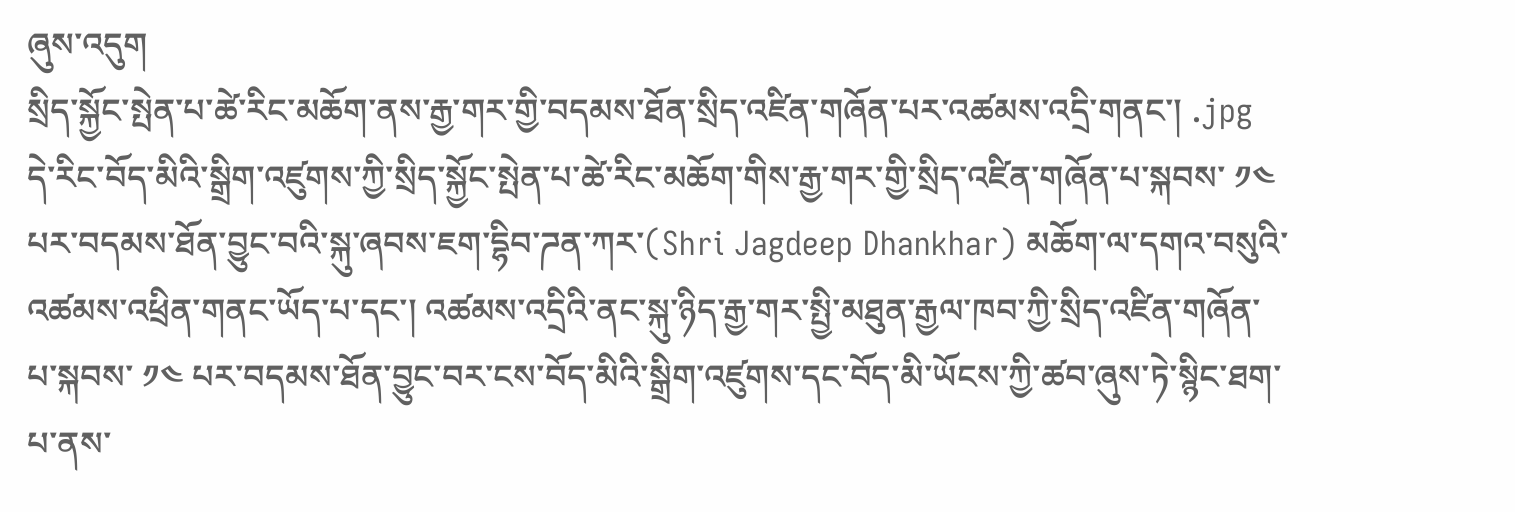ཞུས་འདུག
སྲིད་སྐྱོང་སྤེན་པ་ཚེ་རིང་མཆོག་ནས་རྒྱ་གར་གྱི་བདམས་ཐོན་སྲིད་འཛིན་གཞོན་པར་འཚམས་འདྲི་གནང་། .jpg
དེ་རིང་བོད་མིའི་སྒྲིག་འཛུགས་ཀྱི་སྲིད་སྐྱོང་སྤེན་པ་ཚེ་རིང་མཆོག་གིས་རྒྱ་གར་གྱི་སྲིད་འཛིན་གཞོན་པ་སྐབས་ ༡༤ པར་བདམས་ཐོན་བྱུང་བའི་སྐུ་ཞབས་ཇག་དྷིབ་ཌན་ཀར་(Shri Jagdeep Dhankhar) མཆོག་ལ་དགའ་བསུའི་འཚམས་འཕྲིན་གནང་ཡོད་པ་དང་། འཚམས་འདྲིའི་ནང་སྐུ་ཉིད་རྒྱ་གར་སྤྱི་མཐུན་རྒྱལ་ཁབ་ཀྱི་སྲིད་འཛིན་གཞོན་པ་སྐབས་ ༡༤ པར་བདམས་ཐོན་བྱུང་བར་ངས་བོད་མིའི་སྒྲིག་འཛུགས་དང་བོད་མི་ཡོངས་ཀྱི་ཚབ་ཞུས་ཏེ་སྙིང་ཐག་པ་ནས་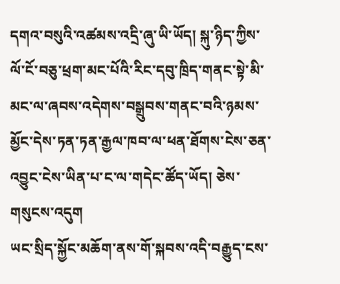དགའ་བསུའི་འཚམས་འདྲི་ཞུ་ཡི་ཡོད། སྐུ་ཉིད་ཀྱིས་ལོ་ངོ་བཅུ་ཕྲག་མང་པོའི་རིང་དབུ་ཁྲིད་གནང་སྟེ་མི་མང་ལ་ཞབས་འདེགས་བསྒྲུབས་གནང་བའི་ཉམས་མྱོང་དེས་ཏན་ཏན་རྒྱལ་ཁབ་ལ་ཕན་ཐོགས་ངེས་ཅན་འབྱུང་ངེས་ཡིན་པ་ང་ལ་གདེང་ཚོད་ཡོད། ཅེས་གསུངས་འདུག
ཡང་སྲིད་སྐྱོང་མཆོག་ནས་གོ་སྐབས་འདི་བརྒྱུད་ངས་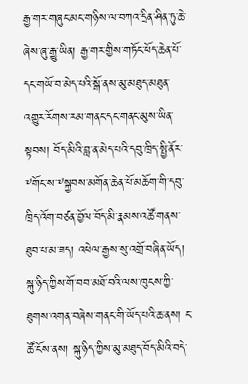རྒྱ་གར་གཞུང་མང་གཉིས་ལ་བཀའ་དྲིན་ཤིན་ཏུ་ཆེ་ཞེས་ཞུ་རྒྱུ་ཡིན། རྒྱ་གར་གྱིས་གཏོང་ཕོད་ཆེན་པོ་དང་གཡོ་བ་མེད་པའི་སྒོ་ནས་མུ་མཐུད་མཐུན་འགྱུར་རོགས་རམ་གནང་དང་གནང་མུས་ཡིན་སྟབས། བོད་མིའི་བླ་ན་མེད་པའི་དབུ་ཁྲིད་སྤྱི་ནོར་༸གོང་ས་༸སྐྱབས་མགོན་ཆེན་པོ་མཆོག་གི་དབུ་ཁྲིད་འོག་བཙན་བྱོལ་བོད་མི་རྣམས་འཚོ་གནས་ཐུབ་པ་མ་ཟད། འཕེལ་རྒྱས་སུ་འགྲོ་བཞིན་ཡོད། སྐུ་ཉིད་ཀྱིས་གོ་བབ་མཐོ་བའི་ལས་ཁུངས་ཀྱི་ཐུགས་འགན་བཞེས་གནང་གི་ཡོད་པའི་ཆ་ནས། ང་ཚོ་ངོས་ནས། སྐུ་ཉིད་ཀྱིས་མུ་མཐུད་བོད་མིའི་བདེ་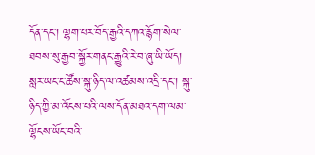དོན་དང་། ལྷག་པར་བོད་རྒྱའི་དཀའ་རྙོག་སེལ་ཐབས་སུ་རྒྱབ་སྐྱོར་གནང་རྒྱུའི་རེ་བ་ཞུ་ཡི་ཡོད། སླར་ཡང་ང་ཚོས་སྐུ་ཉིད་ལ་འཚམས་འདྲི་དང་། སྐུ་ཉིད་ཀྱི་མ་འོངས་པའི་ལས་དོན་མཐའ་དག་ལམ་ལྷོངས་ཡོང་བའི་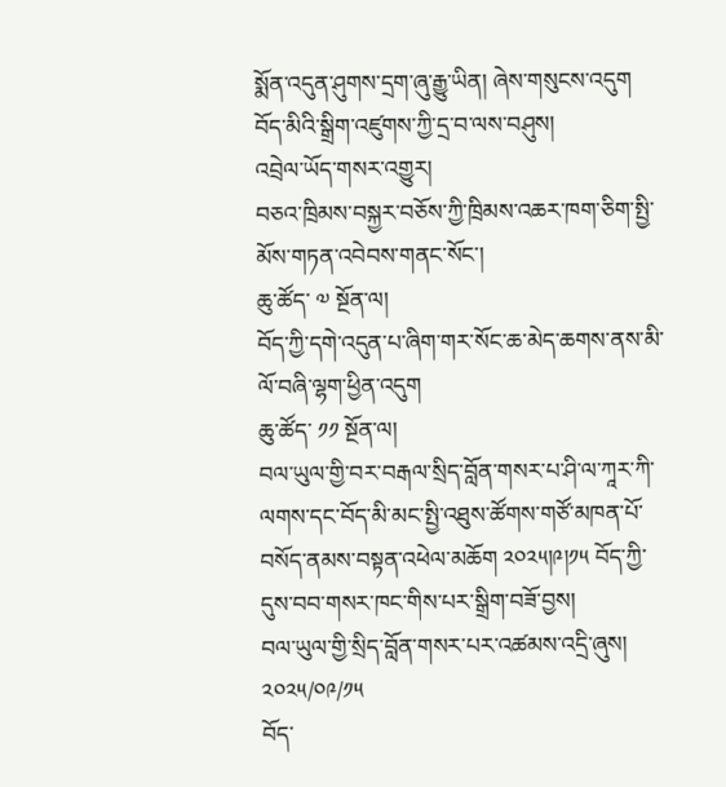སྨོན་འདུན་ཤུགས་དྲག་ཞུ་རྒྱུ་ཡིན། ཞེས་གསུངས་འདུག
བོད་མིའི་སྒྲིག་འཛུགས་ཀྱི་དྲ་བ་ལས་བཤུས།
འབྲེལ་ཡོད་གསར་འགྱུར།
བཅའ་ཁྲིམས་བསྐྱར་བཅོས་ཀྱི་ཁྲིམས་འཆར་ཁག་ཅིག་སྤྱི་མོས་གཏན་འབེབས་གནང་སོང་།
ཆུ་ཚོད་ ༧ སྔོན་ལ།
བོད་ཀྱི་དགེ་འདུན་པ་ཞིག་གར་སོང་ཆ་མེད་ཆགས་ནས་མི་ལོ་བཞི་ལྷག་ཕྱིན་འདུག
ཆུ་ཚོད་ ༡༡ སྔོན་ལ།
བལ་ཡུལ་གྱི་བར་བརྒལ་སྲིད་བློན་གསར་པ་ཤི་ལ་ཀཱར་ཀི་ལགས་དང་བོད་མི་མང་སྤྱི་འཐུས་ཚོགས་གཙོ་མཁན་པོ་བསོད་ནམས་བསྟན་འཕེལ་མཆོག ༢༠༢༥།༩།༡༥ བོད་ཀྱི་དུས་བབ་གསར་ཁང་གིས་པར་སྒྲིག་བཟོ་བྱས།
བལ་ཡུལ་གྱི་སྲིད་བློན་གསར་པར་འཚམས་འདྲི་ཞུས།
༢༠༢༥/༠༩/༡༥
བོད་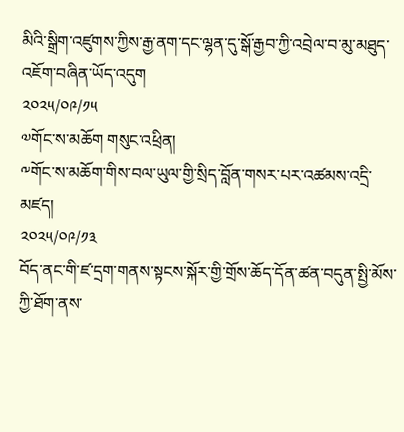མིའི་སྒྲིག་འཛུགས་ཀྱིས་རྒྱ་ནག་དང་ལྷན་དུ་སྒོ་རྒྱབ་ཀྱི་འབྲེལ་བ་མུ་མཐུད་འཇོག་བཞིན་ཡོད་འདུག
༢༠༢༥/༠༩/༡༥
༧གོང་ས་མཆོག གསུང་འཕྲིན།
༸གོང་ས་མཆོག་གིས་བལ་ཡུལ་གྱི་སྲིད་བློན་གསར་པར་འཚམས་འདྲི་མཛད།
༢༠༢༥/༠༩/༡༣
བོད་ནང་གི་ཛ་དྲག་གནས་སྟངས་སྐོར་གྱི་གྲོས་ཆོད་དོན་ཚན་བདུན་སྤྱི་མོས་ཀྱི་ཐོག་ནས་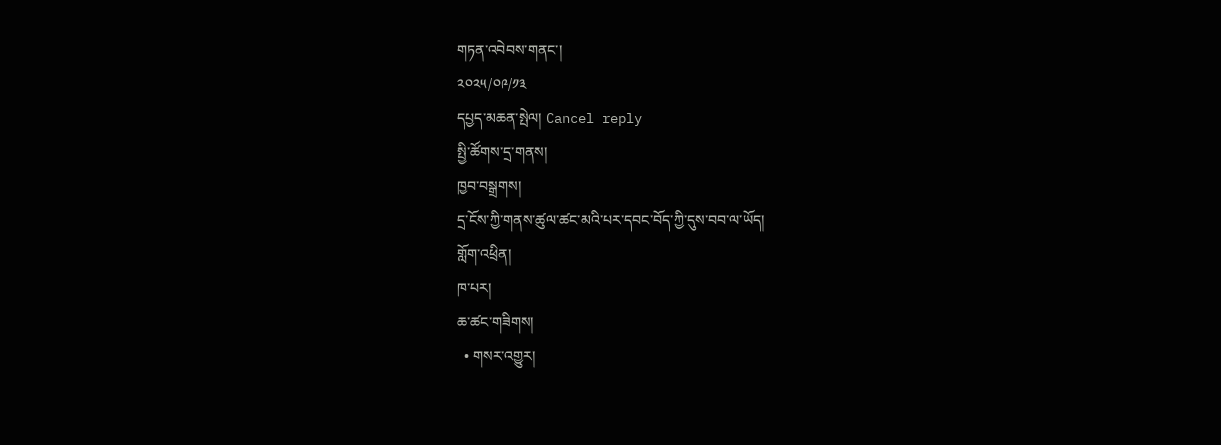གཏན་འབེབས་གནང་།
༢༠༢༥/༠༩/༡༣
དཔྱད་མཆན་སྤེལ། Cancel reply
སྤྱི་ཚོགས་དྲ་གནས།
ཁྱབ་བསྒྲགས།
དྲ་ངོས་ཀྱི་གནས་ཚུལ་ཚང་མའི་པར་དབང་བོད་ཀྱི་དུས་བབ་ལ་ཡོད།
གློག་འཕྲིན།
ཁ་པར།
ཆ་ཚང་གཟིགས།
  • གསར་འགྱུར།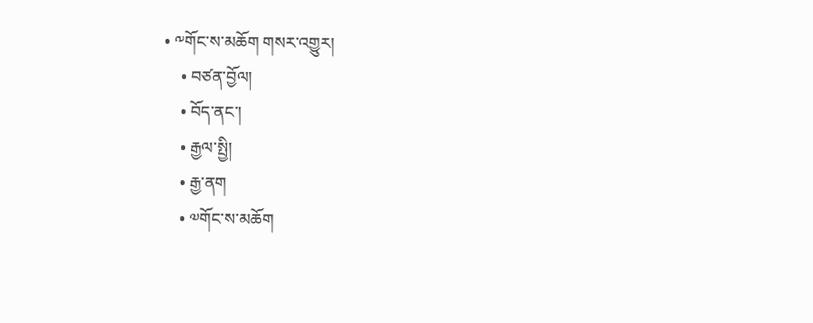• ༸གོང་ས་མཆོག གསར་འགྱུར།
    • བཙན་བྱོལ།
    • བོད་ནང་།
    • རྒྱལ་སྤྱི།
    • རྒྱ་ནག
    • ༧གོང་ས་མཆོག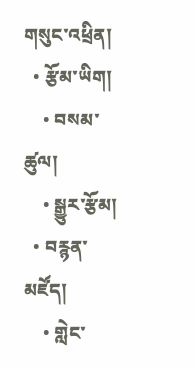གསུང་འཕྲིན།
  • རྩོམ་ཡིག།
    • བསམ་ཚུལ།
    • སྒྱུར་རྩོམ།
  • བརྙན་མཛོད།
    • གླེང་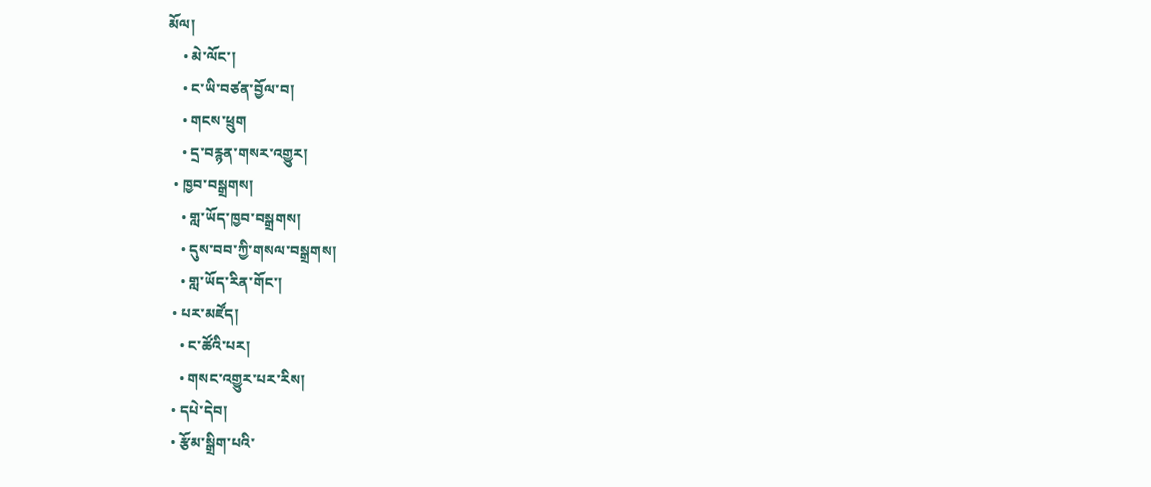མོལ།
    • མེ་ལོང་།
    • ང་ཡི་བཙན་བྱོལ་བ།
    • གངས་ཕྲུག
    • དྲ་བརྙན་གསར་འགྱུར།
  • ཁྱབ་བསྒྲགས།
    • གླ་ཡོད་ཁྱབ་བསྒྲགས།
    • དུས་བབ་ཀྱི་གསལ་བསྒྲགས།
    • གླ་ཡོད་རིན་གོང་།
  • པར་མཛོད།
    • ང་ཚོའི་པར།
    • གསང་འགྱུར་པར་རིས།
  • དཔེ་དེབ།
  • རྩོམ་སྒྲིག་པའི་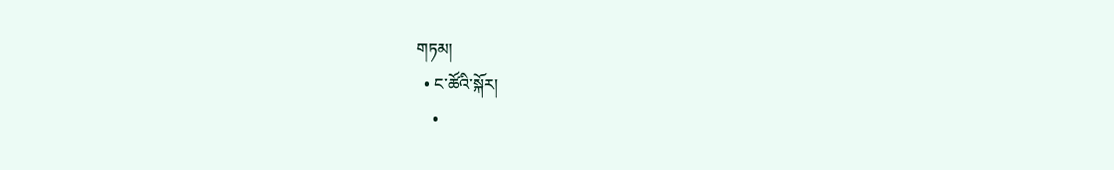གཏམ།
  • ང་ཚོའི་སྐོར།
    •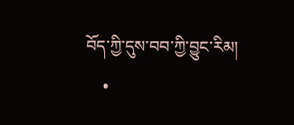བོད་ཀྱི་དུས་བབ་ཀྱི་བྱུང་རིམ།
    •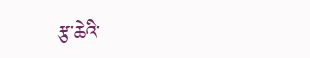རྩ་ཆེའི་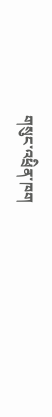གསུང་འཕྲིན་ཁག